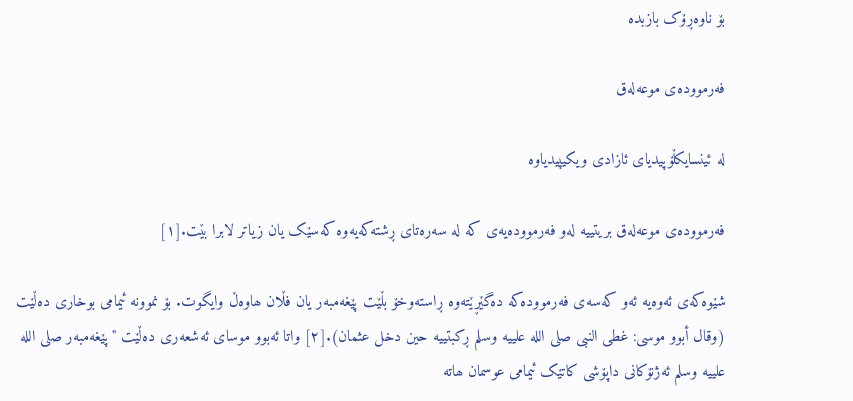بۆ ناوەڕۆک بازبدە

فەرموودەی موعەلەق

لە ئینسایکڵۆپیدیای ئازادی ویکیپیدیاوە

فەرموودەی موعەلەق بریتییە لەو فەرموودەیەی کە لە سەرەتای ڕشتەکەیەوە کەسێک یان زیاتر لابرا بێت.[١]

شێوەکەی ئەوەیە ئەو کەسەی فەرموودەکە دەگێڕێتەوە ڕاستەوخۆ بڵێت پێغەمبەر یان فڵان ھاوەڵ وایگوت. بۆ نموونە ئیمامی بوخاری دەڵێت (وقال أبوو موسی: غطی النبی صلی اللە علییە وسلم ڕکبتییە حین دخل عثمان).[٢] واتا ئەبوو موسای ئەشعەری دەڵێت "پێغەمبەر صلی اللە علییە وسلم ئەژنۆکانی داپۆشی کاتێک ئیمامی عوسمان ھاتە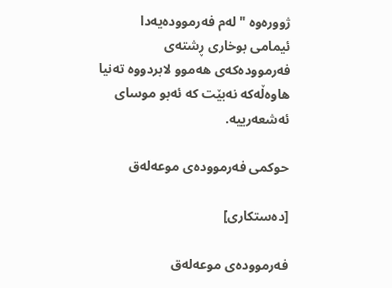ژوورەوە " لەم فەرموودەیەدا ئیمامی بوخاری ڕشتەی فەرموودەکەی ھەموو لابردووە تەنیا ھاوەڵەکە نەبێت کە ئەبو موسای ئەشعەرییە.

حوکمی فەرموودەی موعەلەق

[دەستکاری]

فەرموودەی موعەلەق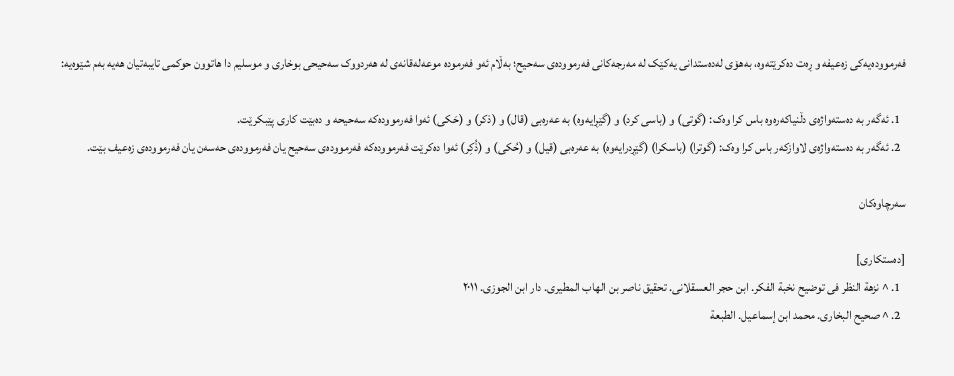فەرموودەیەکی زەعیفە و ڕەت دەکرێتەوە، بەھۆی لەدەستدانی یەکێک لە مەرجەکانی فەرموودەی سەحیح؛ بەڵام ئەو فەرمودە موعەلەقانەی لە ھەردووک سەحیحی بوخاری و موسلیم دا ھاتوون حوکمی تایبەتیان ھەیە بەم شێوەیە:

  1. ئەگەر بە دەستەواژەی دڵنیاکەرەوە باس کرا وەک: (گوتی) و (باسی کرد) و (گێڕایەوە) بە عەرەبی (قال) و (ذکر) و (حَکی) ئەوا فەرموودەکە سەحیحە و دەبێت کاری پێبکرێت.
  2. ئەگەر بە دەستەواژەی لاوازکەر باس کرا وەک: (گوترا) (باسکرا) (گێڕدرایەوە) بە عەرەبی (قیل) و (حُکی) و (ذُکِر) ئەوا دەکرێت فەرموودەکە فەرموودەی سەحیح یان فەرموودەی حەسەن یان فەرموودەی زەعیف بێت.

سەرچاوەکان

[دەستکاری]
  1. ^ نزھة النظر فی توضیح نخبة الفکر. ابن حجر العسقلانی. تحقیق ناصر بن الھاب المطیری. دار ابن الجوزی. ٢٠١١
  2. ^ صحیح البخاری. محمد ابن إسماعیل. الطبعة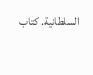السلطانیة. کتاب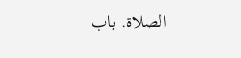الصلاة. باب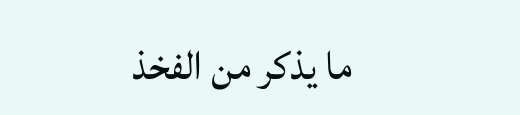ما یذکر من الفخذ